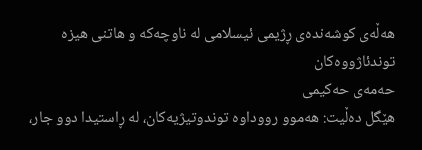هەڵەی کوشەندەی ڕژیمی ئیسلامی لە ناوچەکە و هاتنی هیزە توندئاژووەکان
حەمەی حەکیمی
هێگل دەڵیت: هەموو رووداوە توندوتیژیەکان، لە ڕاستیدا دوو جار،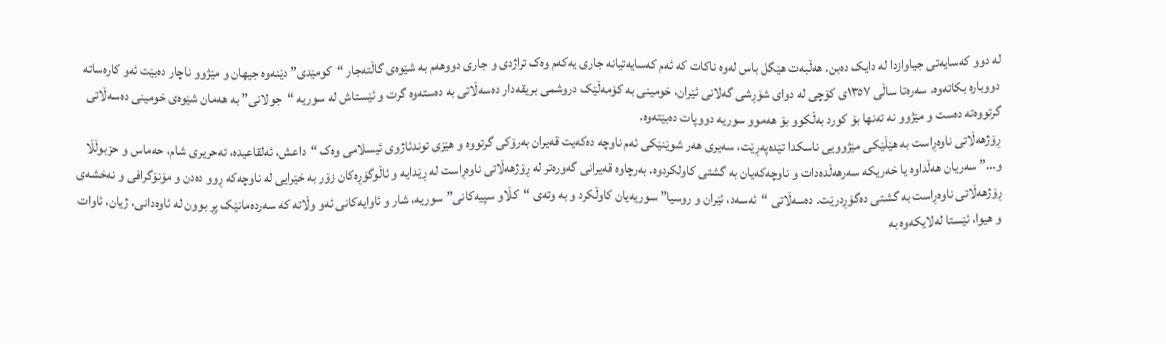لە دوو کەسایەتی جیاوازدا لە دایک دەبن. هەڵبەت هێگل باس لەوە ناکات کە ئەم کەسایەتیانە جاری یەکەم وەک تراژدی و جاری دووهەم بە شێوەی گاڵتەجار “کومێدی” دێنەوە جیهان و مێژوو ناچار دەبێت ئەو کارەساتە دووبارە بکاتەوە. سەرەتا ساڵی ١٣٥٧ی کۆچی لە دوای شۆڕشی گەلانی ئێران، خومینی بە کۆمەڵێک دروشمی بریقەدار دەسەڵاتی بە دەستەوە گرت و ئێستاش لە سوریە “جولانی” بە هەمان شێوەی خومینی دەسەڵاتی گرتووەتە دەست و مێژوو نە تەنها بۆ کورد بەڵکوو بۆ هەموو سوریە دووپات دەبێتەوە.
ڕۆژهەڵاتی ناوەڕاست بە هێڵێکی مێژوویی ناسکدا تێدەپەڕێت، سەیری هەر شوێنێکی ئەم ناوچە دەکەیت قەیران بەرۆکی گرتووە و هێزی توندئاژوی ئیسلامی وەک “داعش، ئەلقاعیدە، تەحریری شام، حەماس و حزبوڵڵا و…” سەریان هەڵداوە یا خەریکە سەرهەڵدەدات و ناوچەکەیان بە گشتی کاولکردوە. بەرچاوە قەیرانی گەورەتر لە ڕۆژهەڵاتی ناوەڕاست لە ڕێدایە و ئاڵوگۆڕەکان زۆر بە خێرایی لە ناوچەکە ڕوو دەدن و مۆنۆگرافی و نەخشەی ڕۆژهەڵاتی ناوەڕاست بە گشتی دەگۆڕدرێت. دەسەڵاتی “ئەسەد، ئێران و روسیا” سوریەیان کاوڵکرد و بە وتەی “کڵاو سپیەکانی” سوریە، شار و ئاوایەکانی ئەو وڵاتە کە سەردەمانێک پڕ بوون لە ئاوەدانی، ژیان، ئاوات و هیوا، ئێستا لەلایکەوە بە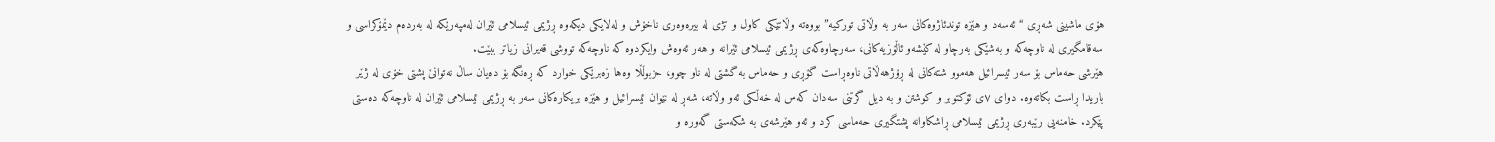هۆی ماشینی شەڕی “ئەسەد و هێزە توندئاژوەکانی سەر بە وڵاتی تورکیە” بووەتە وڵاتێکی کاول و تژی لە بیرەوەری ناخۆش و لەلایکی دیکەوە ڕژیمی ئیسلامی ئێران لەمپەرێکە لە بەردەم دێمۆکراسی و سەقامگیری لە ناوچەکە و بەشێکی بەرچاو لە کێشەو ئاڵۆزیەکانی، سەرچاوەکەی ڕژیمی ئیسلامی ئێرانە و هەر ئەوەش وایکردوە کە ناوچەکە تووشی قەیرانی زیاتر ببێت.
هێرشی حەماس بۆ سەر ئیسرائیل هەموو شتەکانی لە ڕۆژهەڵاتی ناوەڕاست گۆڕی و حەماس بە گشتی لە ناو چوو، حزبوڵڵا وەها زەبرێکی خوارد کە ڕەنگە بۆ دەیان ساڵ نەتوانێ پشتی خۆی لە ژێر باریدا ڕاست بکاتەوە. دوای ٧ی ئۆکتوبر و کوشتن و بە دیل گرتنی سەدان کەس لە خەڵکی ئەو وڵاتە، شەڕ لە نێوان ئیسرائیل و هێزە بریکارەکانی سەر بە ڕژیمی ئیسلامی ئێران لە ناوچەکە دەستی پێکرد. خامنەیی رێبەری ڕژیمی ئیسلامی ڕاشکاوانە پشتگیری حەماسی کرد و ئەو هێرشەی بە شکەستی گەورە و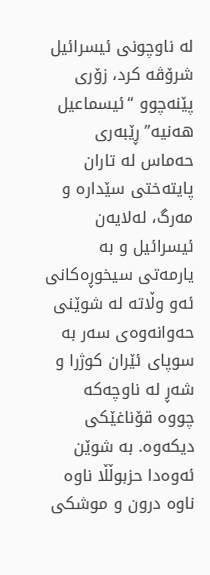لە ناوچونی ئیسرائیل شرۆڤە کرد، زۆری پێنەچوو “ئیسماعیل هەنیە” ڕێبەری حەماس لە تاران پایتەختی سێدارە و مەرگ، لەلایەن ئیسرائیل و بە یارمەتی سیخوڕەکانی ئەو وڵاتە لە شوێنی حەوانەوەی سەر بە سوپای ئێران کوژرا و شەڕ لە ناوچەکە چووە قۆناغێکی دیکەوە. بە شوێن ئەوەدا حزبوڵڵا ناوە ناوە درون و موشکی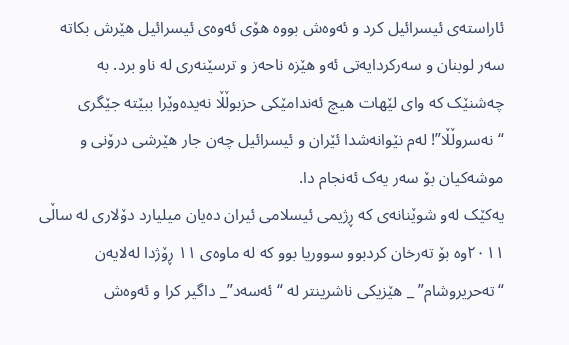ئاراستەی ئیسرائیل کرد و ئەوەش بووە هۆی ئەوەی ئیسرائیل هێرش بکاتە سەر لوبنان و سەرکردایەتی ئەو هێزە ناحەز و ترسێنەری لە ناو برد. بە چەشنێک کە وای لێهات هیچ ئەندامێکی حزبوڵڵا نەیدەوێرا ببێتە جێگری “نەسروڵڵا”! لەم نێوانەشدا ئێران و ئیسرائیل چەن جار هێرشی درۆنی و موشەکیان بۆ سەر یەک ئەنجام دا.
یەکێک لەو شوێنانەی کە ڕژیمی ئیسلامی ئیران دەیان میلیارد دۆلاری لە ساڵی ٢٠١١وە بۆ تەرخان کردبوو سووریا بوو کە لە ماوەی ١١ ڕۆژدا لەلایەن “تەحریروشام” _ هێزیکی ناشرینتر لە “ئەسەد”_ داگیر کرا و ئەوەش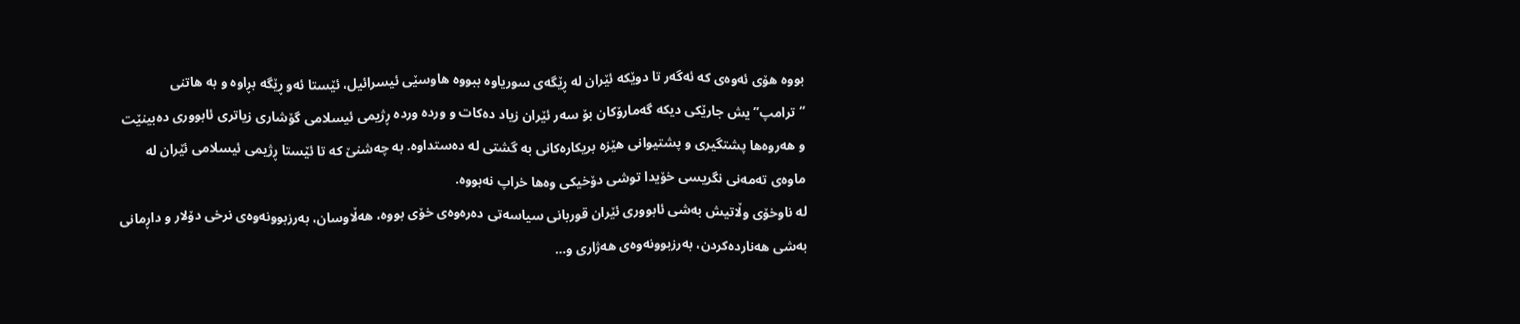بووە هۆی ئەوەی کە ئەگەر تا دوێکە ئێران لە ڕێگەی سوریاوە ببووە هاوسێی ئیسرائیل، ئێستا ئەو ڕێگە بڕاوە و بە هاتنی “ترامپ”یش جارێکی دیکە گەمارۆکان بۆ سەر ئێران زیاد دەکات و وردە وردە ڕژیمی ئیسلامی گۆشاری زیاتری ئابووری دەبینێت و هەروەها پشتگیری و پشتیوانی هێزە بریکارەکانی بە گشتی لە دەستداوە. بە چەشنێ کە تا ئێستا ڕژیمی ئیسلامی ئێران لە ماوەی تەمەنی نگریسی خۆیدا توشی دۆخیکی وەها خراپ نەبووە.
لە ناوخۆی وڵاتیش بەشی ئابووری ئێران قوربانی سیاسەتی دەرەوەی خۆی بووە، هەڵاوسان، بەرزبوونەوەی نرخی دۆلار و داڕمانی بەشی هەناردەکردن، بەرزبوونەوەی هەژاری و…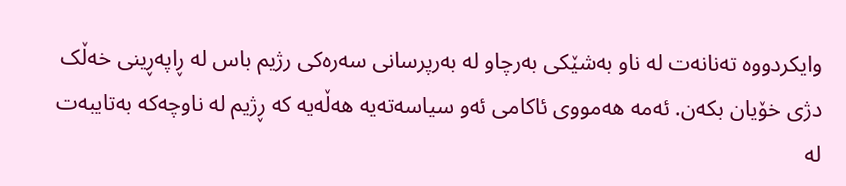وایکردووە تەنانەت لە ناو بەشێکی بەرچاو لە بەرپرسانی سەرەکی رژیم باس لە ڕاپەڕینی خەڵک دژی خۆیان بکەن. ئەمە هەمووی ئاکامی ئەو سیاسەتەیە هەڵەیە کە ڕژیم لە ناوچەکە بەتایبەت لە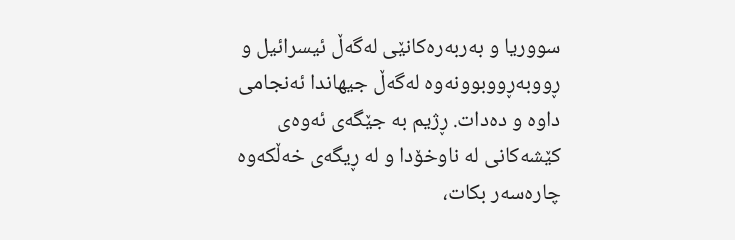سووریا و بەربەرەکانێی لەگەڵ ئیسرائیل و ڕووبەڕووبوونەوە لەگەڵ جیهاندا ئەنجامی داوە و دەدات. ڕژیم بە جێگەی ئەوەی کێشەکانی لە ناوخۆدا و لە ڕیگەی خەڵکەوە چارەسەر بکات،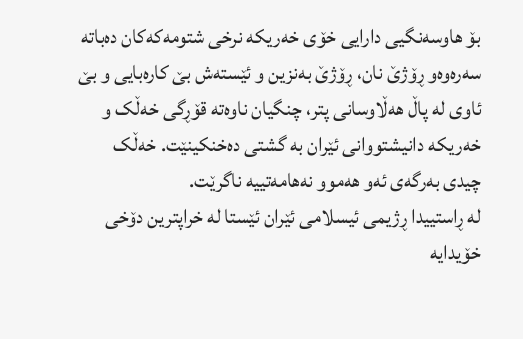بۆ هاوسەنگیی دارایی خۆی خەریکە نرخی شتومەکەکان دەباتە سەرەوەو ڕۆژێ نان، ڕۆژێ بەنزین و ئێستەش بێ کارەبایی و بێ ئاوی لە پاڵ هەڵاوسانی پتر، چنگیان ناوەتە قۆڕگی خەڵک و خەریکە دانیشتووانی ئێران بە گشتی دەخنکینێت. خەڵک چیدی بەرگەی ئەو هەموو نەهامەتییە ناگرێت.
لە ڕاستییدا ڕژیمی ئیسلامی ئێران ئێستا لە خراپترین دۆخی خۆیدایە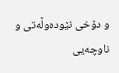و دۆخی نێودەوڵەتی و ناوچەیی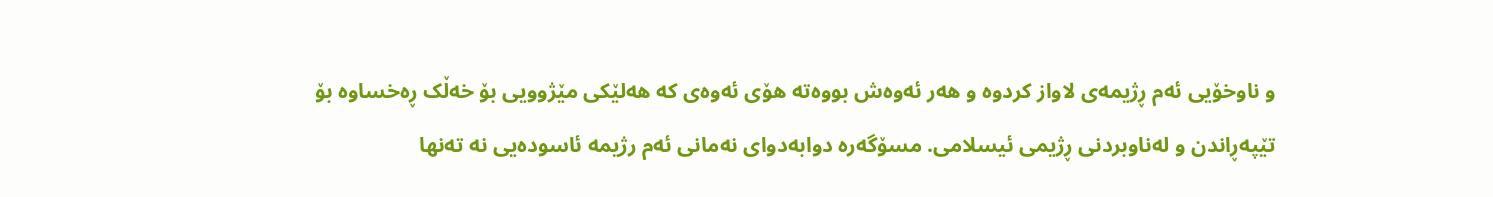و ناوخۆیی ئەم ڕژیمەی لاواز کردوە و هەر ئەوەش بووەتە هۆی ئەوەی کە هەلێکی مێژوویی بۆ خەڵک ڕەخساوە بۆ تێپەڕاندن و لەناوبردنی ڕژیمی ئیسلامی. مسۆگەرە دوابەدوای نەمانی ئەم رژیمە ئاسودەیی نە تەنها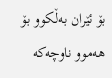بۆ ئێران بەڵکوو بۆ هەموو ناوچەکە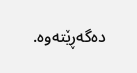دەگەڕێتەوە.